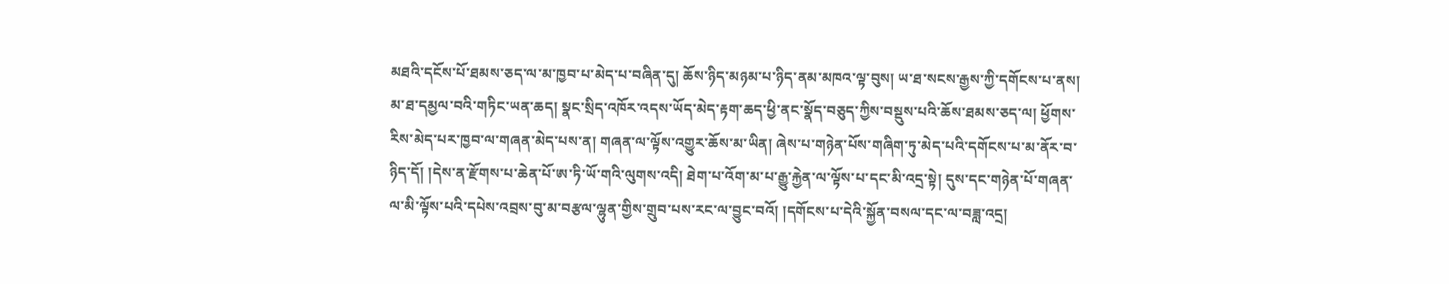མཐའི་དངོས་པོ་ཐམས་ཅད་ལ་མ་ཁྱབ་པ་མེད་པ་བཞིན་དུ། ཆོས་ཉིད་མཉམ་པ་ཉིད་ནམ་མཁའ་ལྟ་བུས། ཡ་ཐ་སངས་རྒྱས་ཀྱི་དགོངས་པ་ནས། མ་ཐ་དམྱལ་བའི་གཏིང་ཡན་ཆད། སྣང་སྲིད་འཁོར་འདས་ཡོད་མེད་རྟག་ཆད་ཕྱི་ནང་སྣོད་བཅུད་ཀྱིས་བསྡུས་པའི་ཆོས་ཐམས་ཅད་ལ། ཕྱོགས་རིས་མེད་པར་ཁྱབ་ལ་གཞན་མེད་པས་ན། གཞན་ལ་ལྟོས་འགྱུར་ཆོས་མ་ཡིན། ཞེས་པ་གཉེན་པོས་གཞིག་ཏུ་མེད་པའི་དགོངས་པ་མ་ནོར་བ་ཉིད་དོ། །དེས་ན་རྫོགས་པ་ཆེན་པོ་ཨ་ཏི་ཡོ་གའི་ལུགས་འདི། ཐེག་པ་འོག་མ་པ་རྒྱུ་རྐྱེན་ལ་ལྟོས་པ་དང་མི་འདྲ་སྟེ། དུས་དང་གཉེན་པོ་གཞན་ལ་མི་ལྟོས་པའི་དཔེས་འབྲས་བུ་མ་བརྩལ་ལྷུན་གྱིས་གྲུབ་པས་རང་ལ་བྱུང་བའོ། །དགོངས་པ་དེའི་སྐྱོན་བསལ་དང་ལ་བཟླ་འདྲ།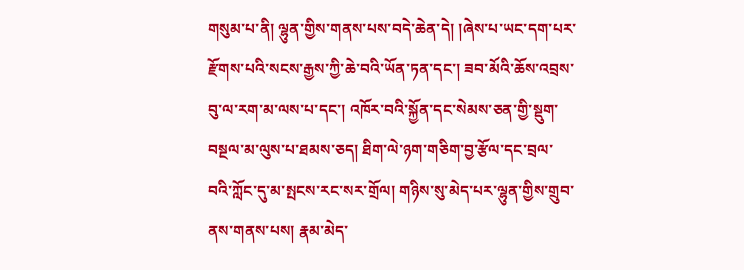གསུམ་པ་ནི། ལྷུན་གྱིས་གནས་པས་བདེ་ཆེན་དེ། །ཞེས་པ་ཡང་དག་པར་རྫོགས་པའི་སངས་རྒྱས་ཀྱི་ཆེ་བའི་ཡོན་ཏན་དང་། ཟབ་མོའི་ཆོས་འབྲས་བུ་ལ་རག་མ་ལས་པ་དང་། འཁོར་བའི་སྐྱོན་དང་སེམས་ཅན་གྱི་སྡུག་བསྔལ་མ་ལུས་པ་ཐམས་ཅད། ཐིག་ལེ་ཉག་གཅིག་བྱ་རྩོལ་དང་བྲལ་བའི་ཀློང་དུ་མ་སྤངས་རང་སར་གྲོལ། གཉིས་སུ་མེད་པར་ལྷུན་གྱིས་གྲུབ་ནས་གནས་པས། རྣམ་མེད་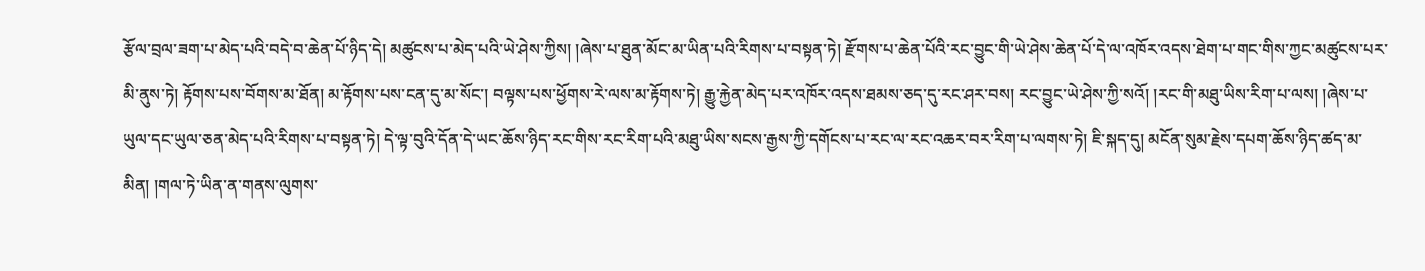རྩོལ་བྲལ་ཟག་པ་མེད་པའི་བདེ་བ་ཆེན་པོ་ཉིད་དེ། མཚུངས་པ་མེད་པའི་ཡེ་ཤེས་ཀྱིས། །ཞེས་པ་ཐུན་མོང་མ་ཡིན་པའི་རིགས་པ་བསྟན་ཏེ། རྫོགས་པ་ཆེན་པོའི་རང་བྱུང་གི་ཡེ་ཤེས་ཆེན་པོ་དེ་ལ་འཁོར་འདས་ཐེག་པ་གང་གིས་ཀྱང་མཚུངས་པར་མི་ནུས་ཏེ། རྟོགས་པས་བོགས་མ་ཐོན། མ་རྟོགས་པས་ངན་དུ་མ་སོང་། བལྟས་པས་ཕྱོགས་རེ་ལས་མ་རྟོགས་ཏེ། རྒྱུ་རྐྱེན་མེད་པར་འཁོར་འདས་ཐམས་ཅད་དུ་རང་ཤར་བས། རང་བྱུང་ཡེ་ཤེས་ཀྱི་སའོ། །རང་གི་མཐུ་ཡིས་རིག་པ་ལས། །ཞེས་པ་ཡུལ་དང་ཡུལ་ཅན་མེད་པའི་རིགས་པ་བསྟན་ཏེ། དེ་ལྟ་བུའི་དོན་དེ་ཡང་ཆོས་ཉིད་རང་གིས་རང་རིག་པའི་མཐུ་ཡིས་སངས་རྒྱས་ཀྱི་དགོངས་པ་རང་ལ་རང་འཆར་བར་རིག་པ་ལགས་ཏེ། ཇི་སྐད་དུ། མངོན་སུམ་རྗེས་དཔག་ཆོས་ཉིད་ཚད་མ་མིན། །གལ་ཏེ་ཡིན་ན་གནས་ལུགས་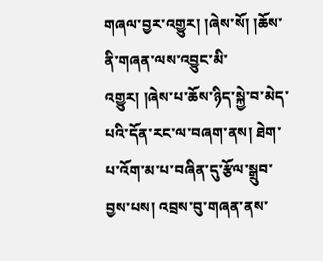གཞལ་བྱར་འགྱུར། །ཞེས་སོ། །ཆོས་ནི་གཞན་ལས་འབྱུང་མི་འགྱུར། །ཞེས་པ་ཆོས་ཉིད་སྐྱེ་བ་མེད་པའི་དོན་རང་ལ་བཞག་ནས། ཐེག་པ་འོག་མ་པ་བཞིན་དུ་རྩོལ་སྒྲུབ་བྱས་པས། འབྲས་བུ་གཞན་ནས་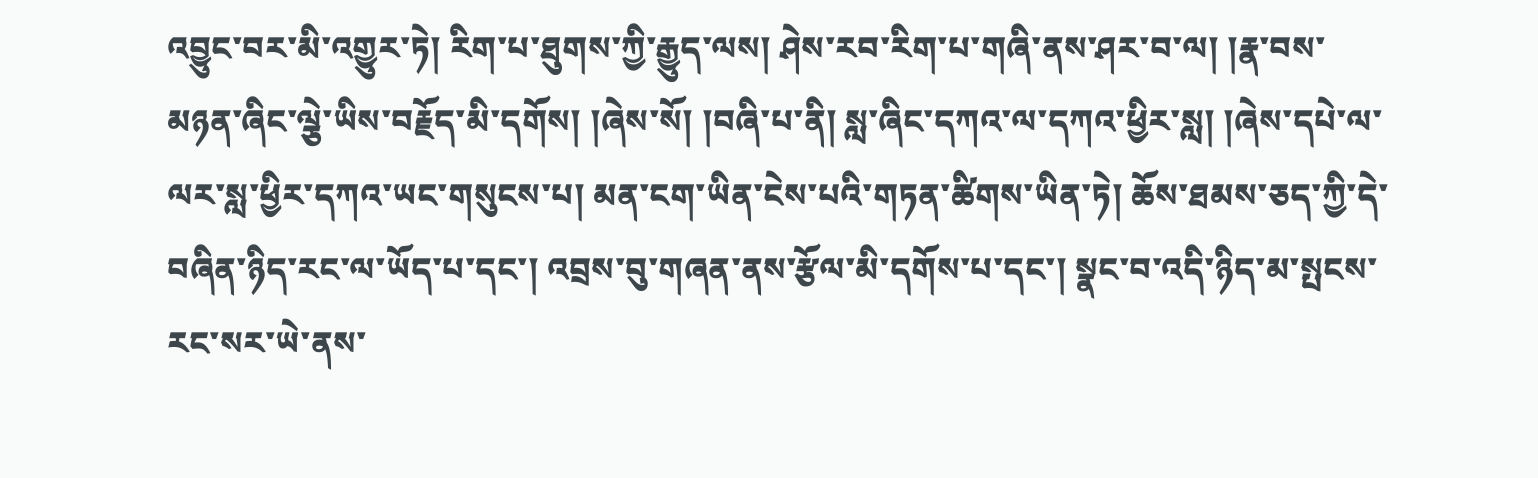འབྱུང་བར་མི་འགྱུར་ཏེ། རིག་པ་ཐུགས་ཀྱི་རྒྱུད་ལས། ཤེས་རབ་རིག་པ་གཞི་ནས་ཤར་བ་ལ། །རྣ་བས་མཉན་ཞིང་ལྕེ་ཡིས་བརྗོད་མི་དགོས། །ཞེས་སོ། །བཞི་པ་ནི། སླ་ཞིང་དཀའ་ལ་དཀའ་ཕྱིར་སླ། །ཞེས་དཔེ་ལ་ལར་སླ་ཕྱིར་དཀའ་ཡང་གསུངས་པ། མན་ངག་ཡིན་ངེས་པའི་གཏན་ཚིགས་ཡིན་ཏེ། ཆོས་ཐམས་ཅད་ཀྱི་དེ་བཞིན་ཉིད་རང་ལ་ཡོད་པ་དང་། འབྲས་བུ་གཞན་ནས་རྩོལ་མི་དགོས་པ་དང་། སྣང་བ་འདི་ཉིད་མ་སྤངས་རང་སར་ཡེ་ནས་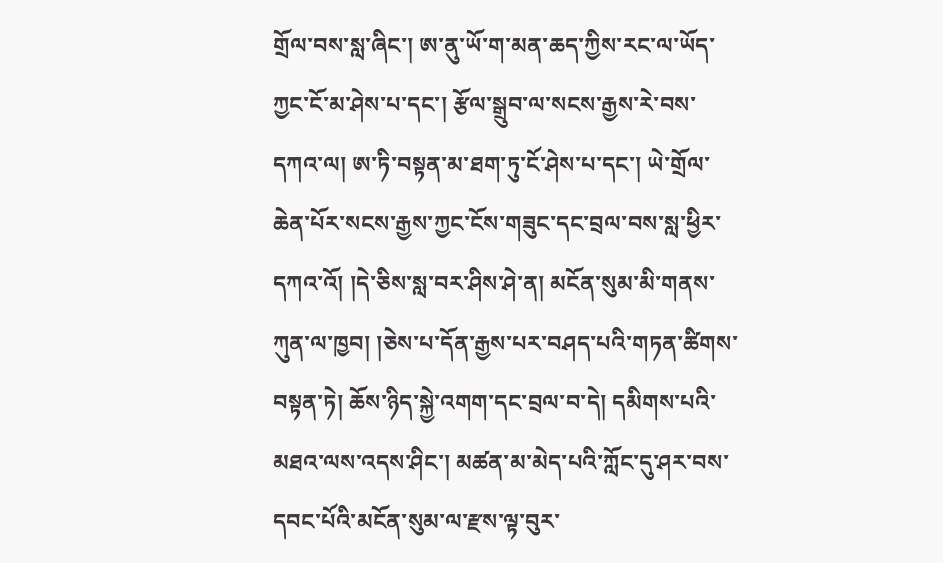གྲོལ་བས་སླ་ཞིང་། ཨ་ནུ་ཡོ་ག་མན་ཆད་ཀྱིས་རང་ལ་ཡོད་ཀྱང་ངོ་མ་ཤེས་པ་དང་། རྩོལ་སྒྲུབ་ལ་སངས་རྒྱས་རེ་བས་དཀའ་ལ། ཨ་ཏི་བསྟན་མ་ཐག་ཏུ་ངོ་ཤེས་པ་དང་། ཡེ་གྲོལ་ཆེན་པོར་སངས་རྒྱས་ཀྱང་ངོས་གཟུང་དང་བྲལ་བས་སླ་ཕྱིར་དཀའ་འོ། །དེ་ཅིས་སླ་བར་ཤིས་ཤེ་ན། མངོན་སུམ་མི་གནས་ཀུན་ལ་ཁྱབ། །ཅེས་པ་དོན་རྒྱས་པར་བཤད་པའི་གཏན་ཚིགས་བསྟན་ཏེ། ཆོས་ཉིད་སྐྱེ་འགག་དང་བྲལ་བ་དེ། དམིགས་པའི་མཐའ་ལས་འདས་ཤིང་། མཚན་མ་མེད་པའི་ཀློང་དུ་ཤར་བས་དབང་པོའི་མངོན་སུམ་ལ་རྫས་ལྟ་བུར་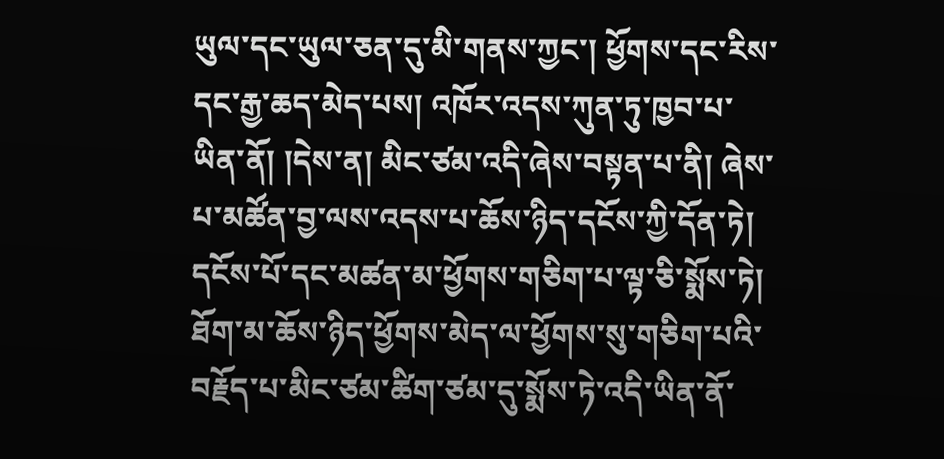ཡུལ་དང་ཡུལ་ཅན་དུ་མི་གནས་ཀྱང་། ཕྱོགས་དང་རིས་དང་རྒྱ་ཆད་མེད་པས། འཁོར་འདས་ཀུན་ཏུ་ཁྱབ་པ་ཡིན་ནོ། །དེས་ན། མིང་ཙམ་འདི་ཞེས་བསྟན་པ་ནི། ཞེས་པ་མཚོན་བྱ་ལས་འདས་པ་ཆོས་ཉིད་དངོས་ཀྱི་དོན་ཏེ། དངོས་པོ་དང་མཚན་མ་ཕྱོགས་གཅིག་པ་ལྟ་ཅི་སྨོས་ཏེ། ཐོག་མ་ཆོས་ཉིད་ཕྱོགས་མེད་ལ་ཕྱོགས་སུ་གཅིག་པའི་བརྗོད་པ་མིང་ཙམ་ཚིག་ཙམ་དུ་སྨོས་ཏེ་འདི་ཡིན་ནོ་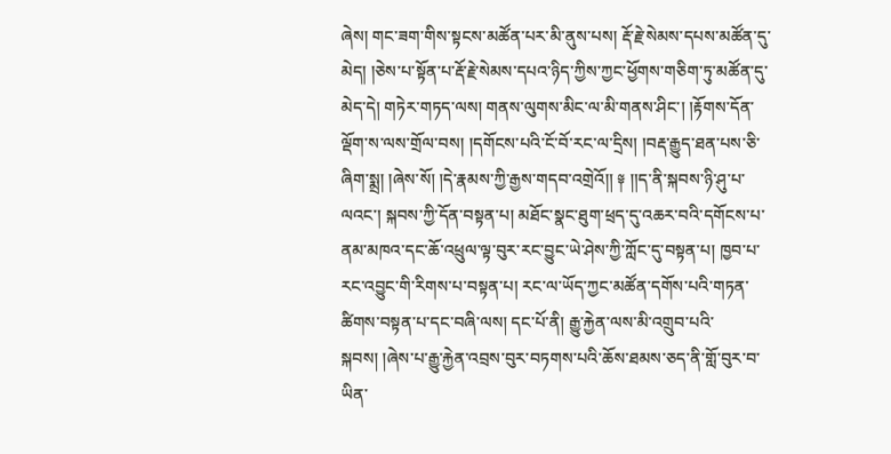ཞེས། གང་ཟག་གིས་སྟངས་མཚོན་པར་མི་ནུས་པས། རྡོ་རྗེ་སེམས་དཔས་མཚོན་དུ་མེད། །ཅེས་པ་སྟོན་པ་རྡོ་རྗེ་སེམས་དཔའ་ཉིད་ཀྱིས་ཀྱང་ཕྱོགས་གཅིག་ཏུ་མཚོན་དུ་མེད་དེ། གཏེར་གཏད་ལས། གནས་ལུགས་མིང་ལ་མི་གནས་ཤིང་། །རྟོགས་དོན་ལྡོག་ས་ལས་གྲོལ་བས། །དགོངས་པའི་ངོ་བོ་རང་ལ་དྲིས། །བརྡ་རྒྱུད་ཐན་པས་ཅི་ཞིག་སྨྲ། །ཞེས་སོ། །དེ་རྣམས་ཀྱི་རྒྱས་གདབ་འགྲེའོ།། ༈ །།ད་ནི་སྐབས་ཉི་ཤུ་པ་ལའང་། སྐབས་ཀྱི་དོན་བསྟན་པ། མཐོང་སྣང་ཐུག་ཕྲད་དུ་འཆར་བའི་དགོངས་པ་ནམ་མཁའ་དང་ཆོ་འཕྲུལ་ལྟ་བུར་རང་བྱུང་ཡེ་ཤེས་ཀྱི་ཀློང་དུ་བསྟན་པ། ཁྱབ་པ་རང་འབྱུང་གི་རིགས་པ་བསྟན་པ། རང་ལ་ཡོད་ཀྱང་མཚོན་དགོས་པའི་གཏན་ཚིགས་བསྟན་པ་དང་བཞི་ལས། དང་པོ་ནི། རྒྱུ་རྐྱེན་ལས་མི་འགྲུབ་པའི་སྐབས། །ཞེས་པ་རྒྱུ་རྐྱེན་འབྲས་བུར་བཏགས་པའི་ཆོས་ཐམས་ཅད་ནི་གློ་བུར་བ་ཡིན་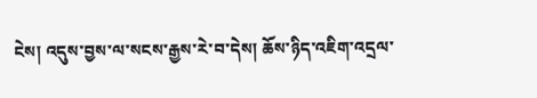ངེས། འདུས་བྱས་ལ་སངས་རྒྱས་རེ་བ་དེས། ཆོས་ཉིད་འཇིག་འདྲལ་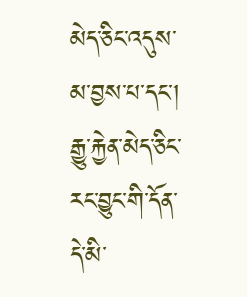མེད་ཅིང་འདུས་མ་བྱས་པ་དང་། རྒྱུ་རྐྱེན་མེད་ཅིང་རང་བྱུང་གི་དོན་དེ་མི་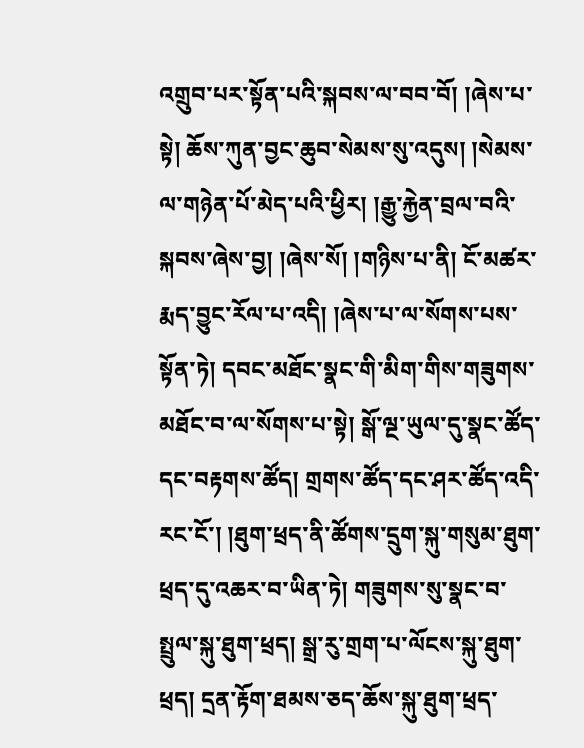འགྲུབ་པར་སྟོན་པའི་སྐབས་ལ་བབ་བོ། །ཞེས་པ་སྟེ། ཆོས་ཀུན་བྱང་ཆུབ་སེམས་སུ་འདུས། །སེམས་ལ་གཉེན་པོ་མེད་པའི་ཕྱིར། །རྒྱུ་རྐྱེན་བྲལ་བའི་སྐབས་ཞེས་བྱ། །ཞེས་སོ། །གཉིས་པ་ནི། ངོ་མཚར་རྨད་བྱུང་རོལ་པ་འདི། །ཞེས་པ་ལ་སོགས་པས་སྟོན་ཏེ། དབང་མཐོང་སྣང་གི་མིག་གིས་གཟུགས་མཐོང་བ་ལ་སོགས་པ་སྟེ། སྒོ་ལྔ་ཡུལ་དུ་སྣང་ཚོད་དང་བརྟགས་ཚོད། གྲགས་ཚོད་དང་ཤར་ཚོད་འདི་རང་ངོ་། །ཐུག་ཕྲད་ནི་ཚོགས་དྲུག་སྐུ་གསུམ་ཐུག་ཕྲད་དུ་འཆར་བ་ཡིན་ཏེ། གཟུགས་སུ་སྣང་བ་སྤྲུལ་སྐུ་ཐུག་ཕྲད། སྒྲ་རུ་གྲག་པ་ལོངས་སྐུ་ཐུག་ཕྲད། དྲན་རྟོག་ཐམས་ཅད་ཆོས་སྐུ་ཐུག་ཕྲད་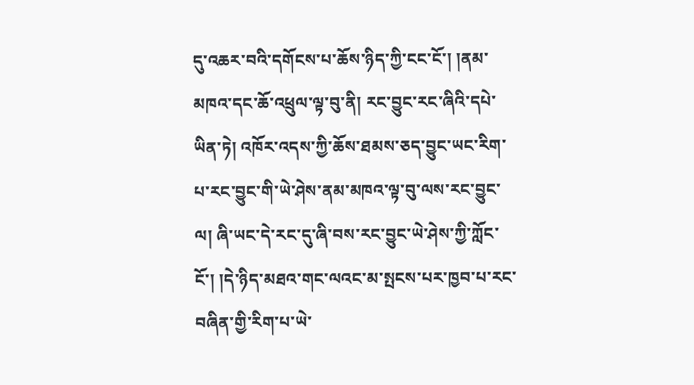དུ་འཆར་བའི་དགོངས་པ་ཆོས་ཉིད་ཀྱི་ངང་ངོ་། །ནམ་མཁའ་དང་ཆོ་འཕྲུལ་ལྟ་བུ་ནི། རང་བྱུང་རང་ཞིའི་དཔེ་ཡིན་ཏེ། འཁོར་འདས་ཀྱི་ཆོས་ཐམས་ཅད་བྱུང་ཡང་རིག་པ་རང་བྱུང་གི་ཡེ་ཤེས་ནམ་མཁའ་ལྟ་བུ་ལས་རང་བྱུང་ལ། ཞི་ཡང་དེ་རང་དུ་ཞི་བས་རང་བྱུང་ཡེ་ཤེས་ཀྱི་ཀློང་ངོ་། །དེ་ཉིད་མཐའ་གང་ལའང་མ་སྤངས་པར་ཁྱབ་པ་རང་བཞིན་གྱི་རིག་པ་ཡེ་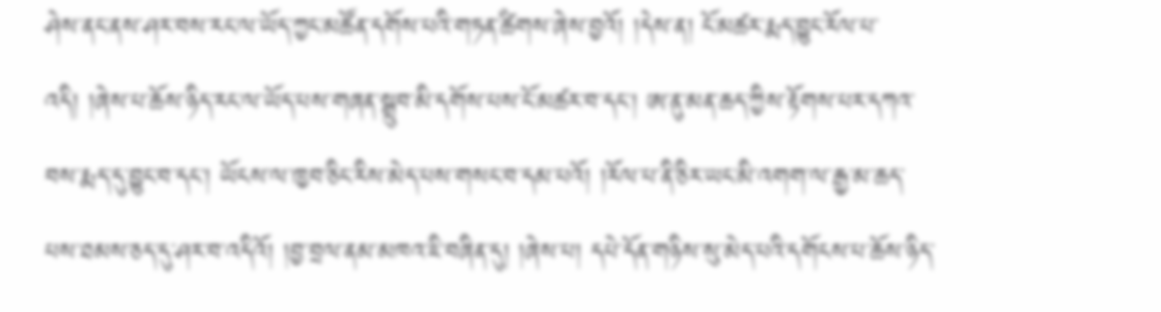ཤེས་ནང་ནས་ཤར་བས་རང་ལ་ཡོད་ཀྱང་མཚོན་དགོས་པའི་གཏན་ཚིགས་ཞེས་བྱའོ། །དེས་ན། ངོ་མཚར་རྨད་བྱུང་རོལ་པ་འདི། །ཞེས་པ་ཆོས་ཉིད་རང་ལ་ཡོད་པས་གཞན་སྒྲུབ་མི་དགོས་པས་ངོ་མཚར་བ་དང་། ཨ་ནུ་མན་ཆད་ཀྱིས་རྟོགས་པར་དཀའ་བས་རྨད་དུ་བྱུང་བ་དང་། ཡོངས་ལ་ཁྱབ་ཅིང་རིས་མེད་པས་གསང་བ་དམ་པའོ། །རོལ་པ་ནི་ཅིར་ཡང་མི་འགག་ལ་རྒྱ་མ་ཆད་པས་ཐམས་ཅད་དུ་ཤར་བ་འདིའོ། །བྱ་བྲལ་ནམ་མཁའ་ཇི་བཞིན་དུ། །ཞེས་པ། དཔེ་དོན་གཉིས་སུ་མེད་པའི་དགོངས་པ་ཆོས་ཉིད་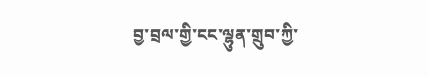བྱ་བྲལ་གྱི་ངང་ལྷུན་གྲུབ་ཀྱི་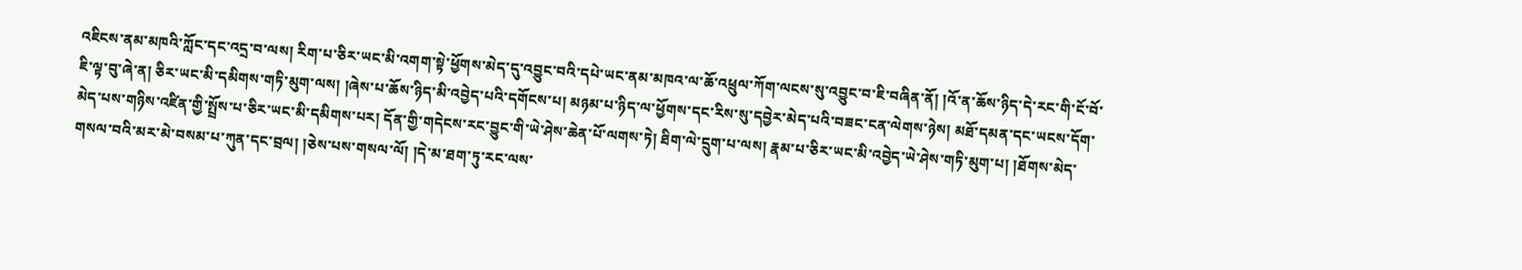འཇིངས་ནམ་མཁའི་ཀློང་དང་འདྲ་བ་ལས། རིག་པ་ཅིར་ཡང་མི་འགག་སྟེ་ཕྱོགས་མེད་དུ་འབྱུང་བའི་དཔེ་ཡང་ནམ་མཁའ་ལ་ཆོ་འཕྲུལ་ཀོག་ལངས་སུ་འབྱུང་བ་ཇི་བཞིན་ནོ། །འོ་ན་ཆོས་ཉིད་དེ་རང་གི་ངོ་བོ་ཇི་ལྟ་བུ་ཞེ་ན། ཅིར་ཡང་མི་དམིགས་གཏི་མུག་ལས། །ཞེས་པ་ཆོས་ཉིད་མི་འབྱེད་པའི་དགོངས་པ། མཉམ་པ་ཉིད་ལ་ཕྱོགས་དང་རིས་སུ་དབྱེར་མེད་པའི་བཟང་ངན་ལེགས་ཉེས། མཐོ་དམན་དང་ཡངས་དོག་མེད་པས་གཉིས་འཛིན་གྱི་སྤྲོས་པ་ཅིར་ཡང་མི་དམིགས་པར། དོན་གྱི་གདེངས་རང་བྱུང་གི་ཡེ་ཤེས་ཆེན་པོ་ལགས་ཏེ། ཐིག་ལེ་དྲུག་པ་ལས། རྣམ་པ་ཅིར་ཡང་མི་འབྱེད་ཡེ་ཤེས་གཏི་མུག་པ། །ཐོགས་མེད་གསལ་བའི་མར་མེ་བསམ་པ་ཀུན་དང་བྲལ། །ཅེས་པས་གསལ་ལོ། །དེ་མ་ཐག་ཏུ་རང་ལས་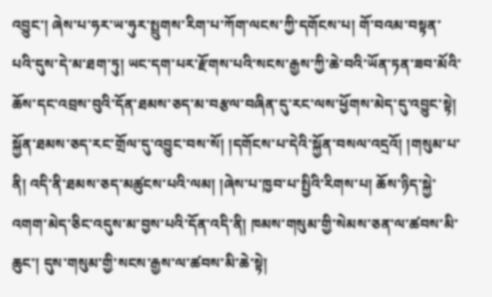འབྱུང་། ཞེས་པ་ཧར་ཡ་ཧུར་སྤྲུགས་རིག་པ་ཀོག་ལངས་ཀྱི་དགོངས་པ། གོ་བའམ་བསྟན་པའི་དུས་དེ་མ་ཐག་ཏུ། ཡང་དག་པར་རྫོགས་པའི་སངས་རྒྱས་ཀྱི་ཆེ་བའི་ཡོན་ཏན་ཟབ་མོའི་ཆོས་དང་འབྲས་བུའི་དོན་ཐམས་ཅད་མ་བརྩལ་བཞིན་དུ་རང་ལས་ཕྱོགས་མེད་དུ་འབྱུང་སྟེ། སྐྱོན་ཐམས་ཅད་རང་གྲོལ་དུ་འབྱུང་བས་སོ། །དགོངས་པ་དེའི་སྐྱོན་བསལ་འདྲའོ། །གསུམ་པ་ནི། འདི་ནི་ཐམས་ཅད་མཚུངས་པའི་ལམ། །ཞེས་པ་ཁྱབ་པ་སྤྱིའི་རིགས་པ། ཆོས་ཉིད་སྐྱེ་འགག་མེད་ཅིང་འདུས་མ་བྱས་པའི་དོན་འདི་ནི། ཁམས་གསུམ་གྱི་སེམས་ཅན་ལ་ཚབས་མི་ཆུང་། དུས་གསུམ་གྱི་སངས་རྒྱས་ལ་ཚབས་མི་ཆེ་སྟེ།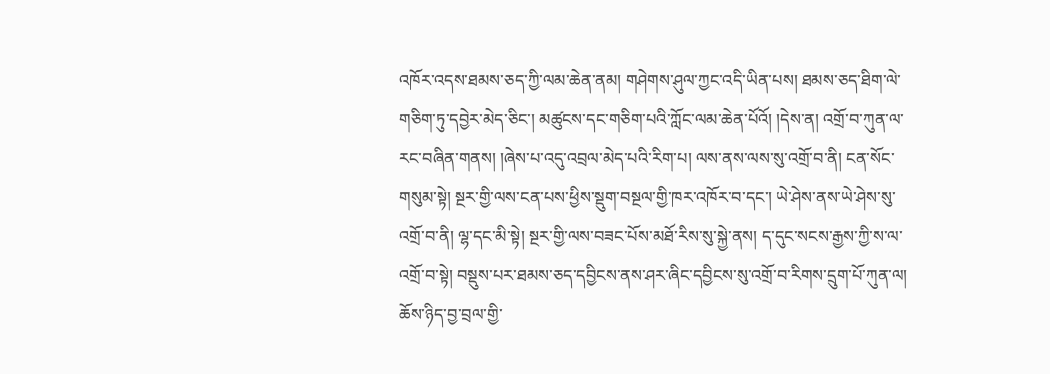འཁོར་འདས་ཐམས་ཅད་ཀྱི་ལམ་ཆེན་ནམ། གཤེགས་ཤུལ་ཀྱང་འདི་ཡིན་པས། ཐམས་ཅད་ཐིག་ལེ་གཅིག་ཏུ་དབྱེར་མེད་ཅིང་། མཚུངས་དང་གཅིག་པའི་ཀློང་ལམ་ཆེན་པོའོ། །དེས་ན། འགྲོ་བ་ཀུན་ལ་རང་བཞིན་གནས། །ཞེས་པ་འདུ་འབྲལ་མེད་པའི་རིག་པ། ལས་ནས་ལས་སུ་འགྲོ་བ་ནི། ངན་སོང་གསུམ་སྟེ། སྔར་གྱི་ལས་ངན་པས་ཕྱིས་སྡུག་བསྔལ་གྱི་ཁར་འཁོར་བ་དང་། ཡེ་ཤེས་ནས་ཡེ་ཤེས་སུ་འགྲོ་བ་ནི། ལྷ་དང་མི་སྟེ། སྔར་གྱི་ལས་བཟང་པོས་མཐོ་རིས་སུ་སྐྱེ་ནས། ད་དུང་སངས་རྒྱས་ཀྱི་ས་ལ་འགྲོ་བ་སྟེ། བསྡུས་པར་ཐམས་ཅད་དབྱིངས་ནས་ཤར་ཞིང་དབྱིངས་སུ་འགྲོ་བ་རིགས་དྲུག་པོ་ཀུན་ལ། ཆོས་ཉིད་བྱ་བྲལ་གྱི་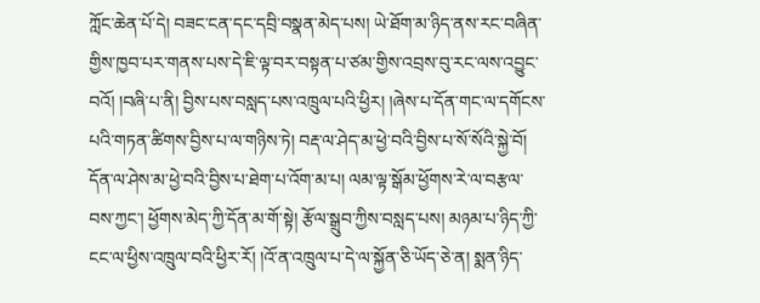ཀློང་ཆེན་པོ་དེ། བཟང་ངན་དང་དབྲི་བསྣན་མེད་པས། ཡེ་ཐོག་མ་ཉིད་ནས་རང་བཞིན་གྱིས་ཁྱབ་པར་གནས་པས་དེ་ཇི་ལྟ་བར་བསྟན་པ་ཙམ་གྱིས་འབྲས་བུ་རང་ལས་འབྱུང་བའོ། །བཞི་པ་ནི། བྱིས་པས་བསླད་པས་འཁྲུལ་པའི་ཕྱིར། །ཞེས་པ་དོན་གང་ལ་དགོངས་པའི་གཏན་ཚིགས་བྱིས་པ་ལ་གཉིས་ཏེ། བརྡ་ལ་ཤེད་མ་ཕྱེ་བའི་བྱིས་པ་སོ་སོའི་སྐྱེ་བོ། དོན་ལ་ཤེས་མ་ཕྱེ་བའི་བྱིས་པ་ཐེག་པ་འོག་མ་པ། ལམ་ལྟ་སྒོམ་ཕྱོགས་རེ་ལ་བརྩལ་བས་ཀྱང་། ཕྱོགས་མེད་ཀྱི་དོན་མ་གོ་སྟེ། རྩོལ་སྒྲུབ་ཀྱིས་བསླད་པས། མཉམ་པ་ཉིད་ཀྱི་ངང་ལ་ཕྱིས་འཁྲུལ་བའི་ཕྱིར་རོ། །འོ་ན་འཁྲུལ་པ་དེ་ལ་སྐྱོན་ཅི་ཡོད་ཅེ་ན། སྨན་ཉིད་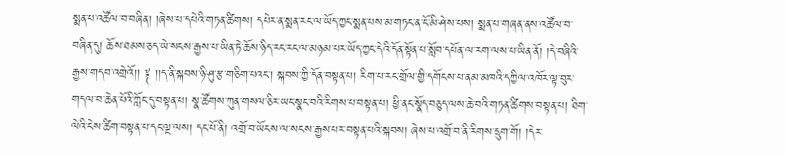སྨན་པ་འཚོལ་བ་བཞིན། །ཞེས་པ་དཔེའི་གཏན་ཚིགས། དཔེར་ན་སྨན་རང་ལ་ཡོད་ཀྱང་སྨན་པས་མ་གཏང་ན་ངོ་མི་ཤེས་པས། སྨན་པ་གཞན་ནས་འཚོལ་བ་བཞིན་དུ། ཆོས་ཐམས་ཅད་ཡེ་སངས་རྒྱས་པ་ཡིན་ཏེ་ཆོས་ཉིད་རང་རང་ལ་མཉམ་པར་ཡོད་ཀྱང་དེའི་དོན་སྟོན་པ་སློབ་དཔོན་ལ་རག་ལས་པ་ཡིན་ནོ། །དེ་བཞིའི་རྒྱས་གདབ་འགྲེའོ།། ༈ །།ད་ནི་སྐབས་ཉི་ཤུ་རྩ་གཅིག་པའང་། སྐབས་ཀྱི་དོན་བསྟན་པ། རིག་པ་རང་གྲོལ་གྱི་དགོངས་པ་ནམ་མཁའི་དཀྱིལ་འཁོར་ལྟ་བུར་གདལ་བ་ཆེན་པོའི་ཀློང་དུ་བསྟན་པ། སྣ་ཚོགས་ཀུན་གསལ་ཅིར་ཡང་སྣང་བའི་རིགས་པ་བསྟན་པ། ཕྱི་ནང་སྣོད་བཅུད་ལས་ཆེ་བའི་གཏན་ཚིགས་བསྟན་པ། ཐིག་ལེའི་ངེས་ཚིག་བསྟན་པ་དང་ལྔ་ལས། དང་པོ་ནི། འགྲོ་བ་ཡོངས་ལ་སངས་རྒྱས་པར་བསྟན་པའི་སྐབས། ཞེས་པ་འགྲོ་བ་ནི་རིགས་དྲུག་གོ། །དེར་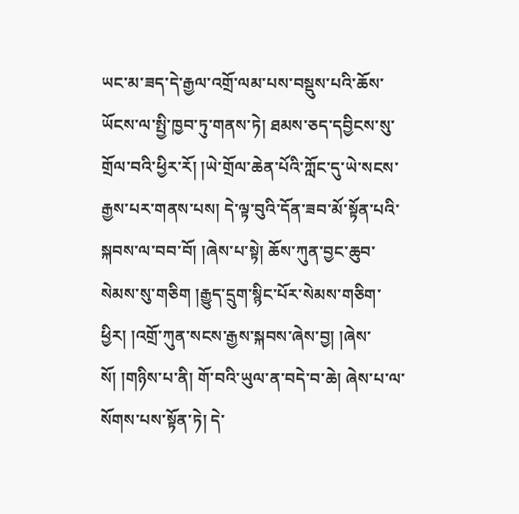ཡང་མ་ཟད་དེ་རྒྱལ་འགྲོ་ལམ་པས་བསྡུས་པའི་ཆོས་ཡོངས་ལ་སྤྱི་ཁྱབ་ཏུ་གནས་ཏེ། ཐམས་ཅད་དབྱིངས་སུ་གྲོལ་བའི་ཕྱིར་རོ། །ཡེ་གྲོལ་ཆེན་པོའི་ཀློང་དུ་ཡེ་སངས་རྒྱས་པར་གནས་པས། དེ་ལྟ་བུའི་དོན་ཟབ་མོ་སྟོན་པའི་སྐབས་ལ་བབ་བོ། །ཞེས་པ་སྟེ། ཆོས་ཀུན་བྱང་ཆུབ་སེམས་སུ་གཅིག །རྒྱུད་དྲུག་སྙིང་པོར་སེམས་གཅིག་ཕྱིར། །འགྲོ་ཀུན་སངས་རྒྱས་སྐབས་ཞེས་བྱ། །ཞེས་སོ། །གཉིས་པ་ནི། གོ་བའི་ཡུལ་ན་བདེ་བ་ཆེ། ཞེས་པ་ལ་སོགས་པས་སྟོན་ཏེ། དེ་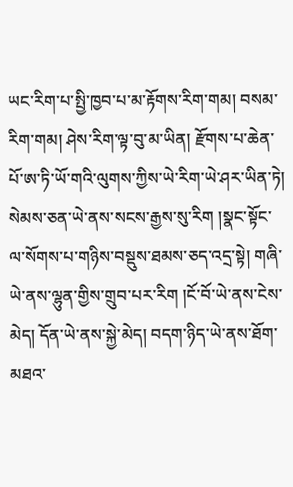ཡང་རིག་པ་སྤྱི་ཁྱབ་པ་མ་རྟོགས་རིག་གམ། བསམ་རིག་གམ། ཤེས་རིག་ལྟ་བུ་མ་ཡིན། རྫོགས་པ་ཆེན་པོ་ཨ་ཏི་ཡོ་གའི་ལུགས་ཀྱིས་ཡེ་རིག་ཡེ་ཤར་ཡིན་ཏེ། སེམས་ཅན་ཡེ་ནས་སངས་རྒྱས་སུ་རིག །སྣང་སྟོང་ལ་སོགས་པ་གཉིས་བསྡུས་ཐམས་ཅད་འདྲ་སྟེ། གཞི་ཡེ་ནས་ལྷུན་གྱིས་གྲུབ་པར་རིག །ངོ་བོ་ཡེ་ནས་ངེས་མེད། དོན་ཡེ་ནས་སྐྱེ་མེད། བདག་ཉིད་ཡེ་ནས་ཐོག་མཐའ་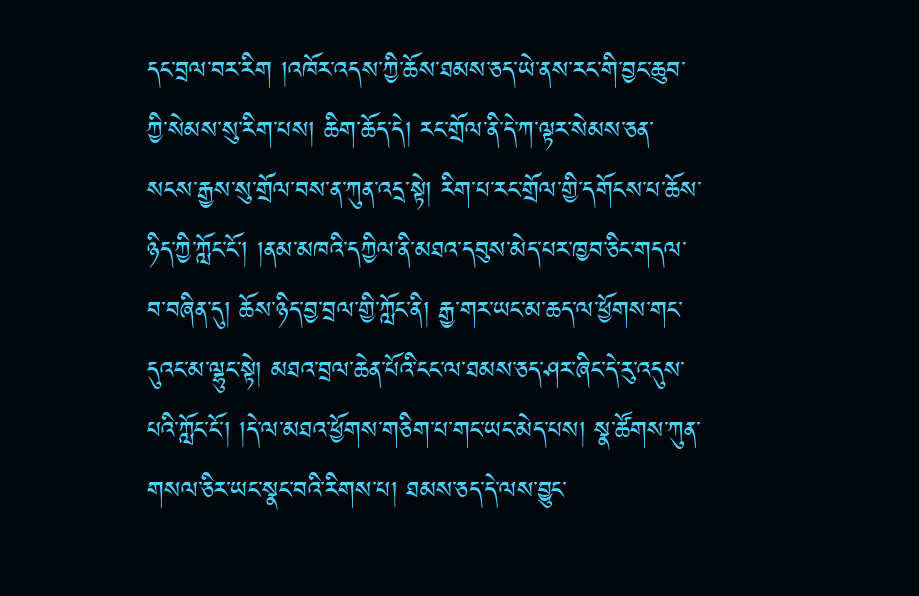དང་བྲལ་བར་རིག །འཁོར་འདས་ཀྱི་ཆོས་ཐམས་ཅད་ཡེ་ནས་རང་གི་བྱང་ཆུབ་ཀྱི་སེམས་སུ་རིག་པས། ཆིག་ཆོད་དེ། རང་གྲོལ་ནི་དེ་ཀ་ལྟར་སེམས་ཅན་སངས་རྒྱས་སུ་གྲོལ་བས་ན་ཀུན་འདྲ་སྟེ། རིག་པ་རང་གྲོལ་གྱི་དགོངས་པ་ཆོས་ཉིད་ཀྱི་ཀློང་ངོ་། །ནམ་མཁའི་དཀྱིལ་ནི་མཐའ་དབུས་མེད་པར་ཁྱབ་ཅིང་གདལ་བ་བཞིན་དུ། ཆོས་ཉིད་བྱ་བྲལ་གྱི་ཀློང་ནི། རྒྱ་གར་ཡང་མ་ཆད་ལ་ཕྱོགས་གང་དུའང་མ་ལྷུང་སྟེ། མཐའ་བྲལ་ཆེན་པོའི་ངང་ལ་ཐམས་ཅད་ཤར་ཞིང་དེ་རུ་འདུས་པའི་ཀློང་ངོ་། །དེ་ལ་མཐའ་ཕྱོགས་གཅིག་པ་གང་ཡང་མེད་པས། སྣ་ཚོགས་ཀུན་གསལ་ཅིར་ཡང་སྣང་བའི་རིགས་པ། ཐམས་ཅད་དེ་ལས་བྱུང་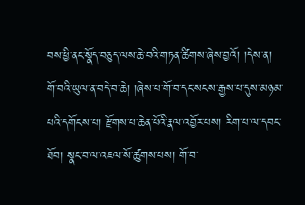བས་ཕྱི་ནང་སྣོད་བཅུད་ལས་ཆེ་བའི་གཏན་ཚིགས་ཞེས་བྱའོ། །དེས་ན། གོ་བའི་ཡུལ་ན་བདེ་བ་ཆེ། །ཞེས་པ་གོ་བ་དང་སངས་རྒྱས་པ་དུས་མཉམ་པའི་དགོངས་པ། རྫོགས་པ་ཆེན་པོའི་རྣལ་འབྱོར་པས། རིག་པ་ལ་དབང་ཐོབ། སྣང་བ་ལ་འཇལ་སོ་ཚུགས་པས། གོ་བ་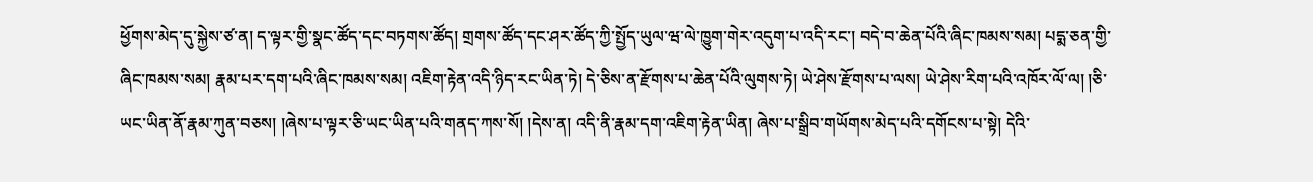ཕྱོགས་མེད་དུ་སྐྱེས་ཙ་ན། ད་ལྟར་གྱི་སྣང་ཚོད་དང་བཏགས་ཚོད། གྲགས་ཚོད་དང་ཤར་ཚོད་ཀྱི་སྤྱོད་ཡུལ་ཝ་ལེ་ཁྱུག་གེར་འདུག་པ་འདི་རང་། བདེ་བ་ཆེན་པོའི་ཞིང་ཁམས་སམ། པདྨ་ཅན་གྱི་ཞིང་ཁམས་སམ། རྣམ་པར་དག་པའི་ཞིང་ཁམས་སམ། འཇིག་རྟེན་འདི་ཉིད་རང་ཡིན་ཏེ། དེ་ཅིས་ན་རྫོགས་པ་ཆེན་པོའི་ལུགས་ཏེ། ཡེ་ཤེས་རྫོགས་པ་ལས། ཡེ་ཤེས་རིག་པའི་འཁོར་ལོ་ལ། །ཅི་ཡང་ཡིན་ནོ་རྣམ་ཀུན་བཅས། །ཞེས་པ་ལྟར་ཅི་ཡང་ཡིན་པའི་གནད་ཀས་སོ། །དེས་ན། འདི་ནི་རྣམ་དག་འཇིག་རྟེན་ཡིན། ཞེས་པ་སྒྲིབ་གཡོགས་མེད་པའི་དགོངས་པ་སྟེ། དེའི་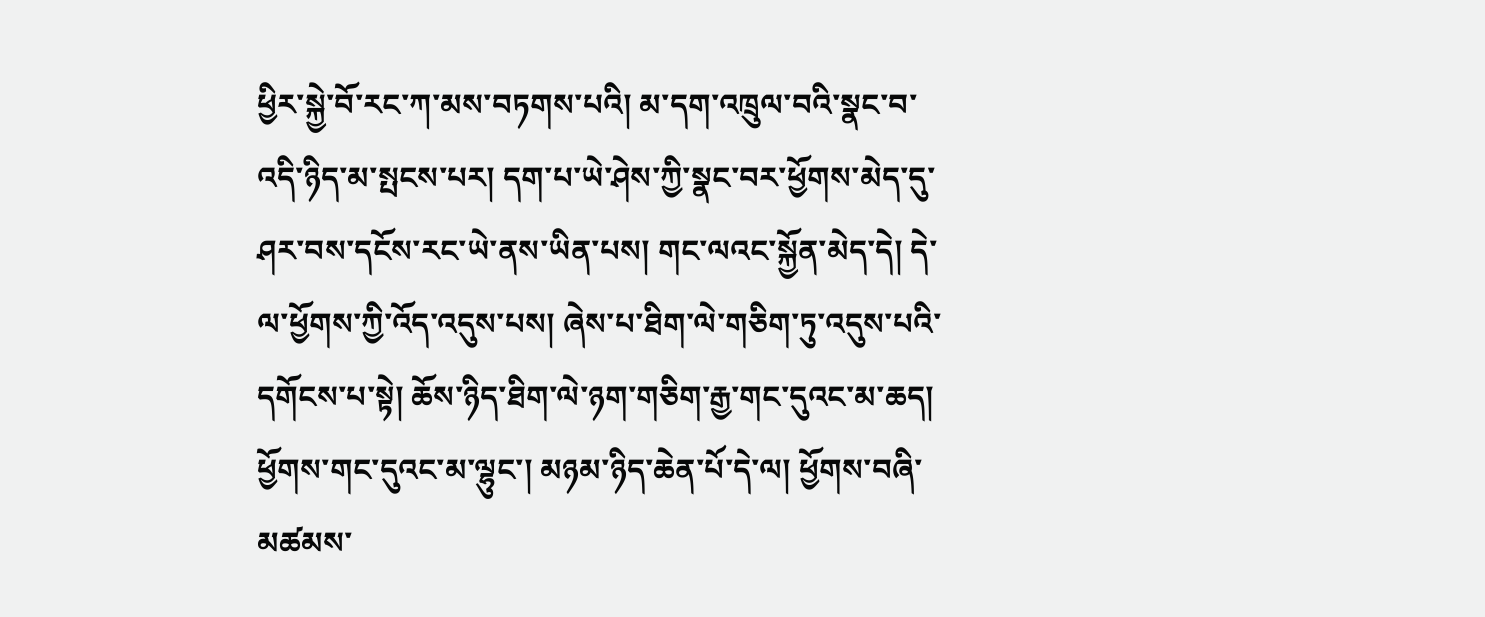ཕྱིར་སྐྱེ་བོ་རང་ཀ་མས་བཏགས་པའི། མ་དག་འཁྲུལ་བའི་སྣང་བ་འདི་ཉིད་མ་སྤངས་པར། དག་པ་ཡེ་ཤེས་ཀྱི་སྣང་བར་ཕྱོགས་མེད་དུ་ཤར་བས་དངོས་རང་ཡེ་ནས་ཡིན་པས། གང་ལའང་སྐྱོན་མེད་དེ། དེ་ལ་ཕྱོགས་ཀྱི་འོད་འདུས་པས། ཞེས་པ་ཐིག་ལེ་གཅིག་ཏུ་འདུས་པའི་དགོངས་པ་སྟེ། ཆོས་ཉིད་ཐིག་ལེ་ཉག་གཅིག་རྒྱ་གང་དུའང་མ་ཆད། ཕྱོགས་གང་དུའང་མ་ལྷུང་། མཉམ་ཉིད་ཆེན་པོ་དེ་ལ། ཕྱོགས་བཞི་མཚམས་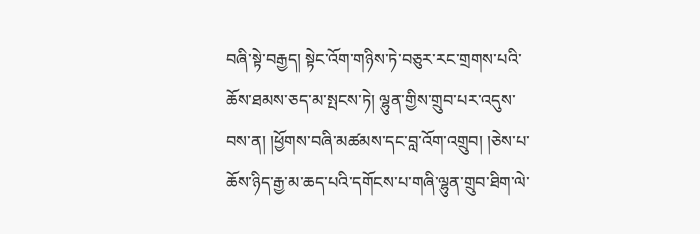བཞི་སྟེ་བརྒྱད། སྟེང་འོག་གཉིས་ཏེ་བཅུར་རང་གྲགས་པའི་ཆོས་ཐམས་ཅད་མ་སྤངས་ཏེ། ལྷུན་གྱིས་གྲུབ་པར་འདུས་བས་ན། །ཕྱོགས་བཞི་མཚམས་དང་བླ་འོག་འགྲུབ། །ཅེས་པ་ཆོས་ཉིད་རྒྱ་མ་ཆད་པའི་དགོངས་པ་གཞི་ལྷུན་གྲུབ་ཐིག་ལེ་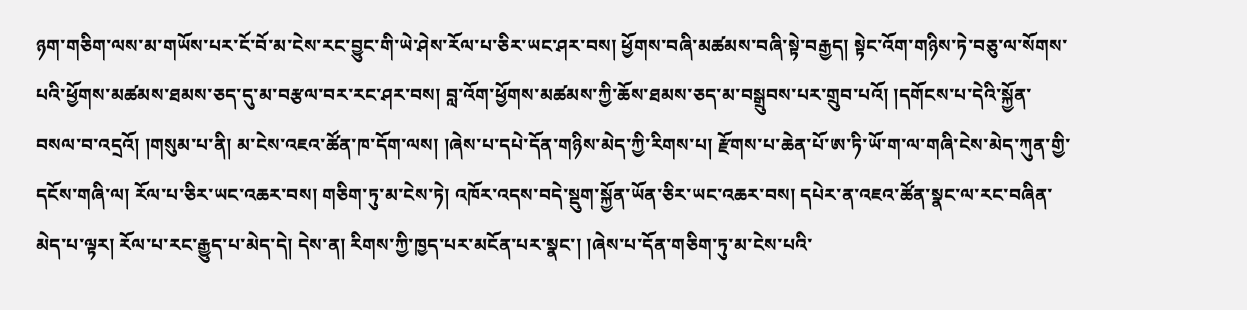ཉག་གཅིག་ལས་མ་གཡོས་པར་ངོ་བོ་མ་ངེས་རང་བྱུང་གི་ཡེ་ཤེས་རོལ་པ་ཅིར་ཡང་ཤར་བས། ཕྱོགས་བཞི་མཚམས་བཞི་སྟེ་བརྒྱད། སྟེང་འོག་གཉིས་ཏེ་བཅུ་ལ་སོགས་པའི་ཕྱོགས་མཚམས་ཐམས་ཅད་དུ་མ་བརྩལ་བར་རང་ཤར་བས། བླ་འོག་ཕྱོགས་མཚམས་ཀྱི་ཆོས་ཐམས་ཅད་མ་བསྒྲུབས་པར་གྲུབ་པའོ། །དགོངས་པ་དེའི་སྐྱོན་བསལ་བ་འདྲའོ། །གསུམ་པ་ནི། མ་ངེས་འཇའ་ཚོན་ཁ་དོག་ལས། །ཞེས་པ་དཔེ་དོན་གཉིས་མེད་ཀྱི་རིགས་པ། རྫོགས་པ་ཆེན་པོ་ཨ་ཏི་ཡོ་ག་ལ་གཞི་ངེས་མེད་ཀུན་གྱི་དངོས་གཞི་ལ། རོལ་པ་ཅིར་ཡང་འཆར་བས། གཅིག་ཏུ་མ་ངེས་ཏེ། འཁོར་འདས་བདེ་སྡུག་སྐྱོན་ཡོན་ཅིར་ཡང་འཆར་བས། དཔེར་ན་འཇའ་ཚོན་སྣང་ལ་རང་བཞིན་མེད་པ་ལྟར། རོལ་པ་རང་རྒྱུད་པ་མེད་དེ། དེས་ན། རིགས་ཀྱི་ཁྱད་པར་མངོན་པར་སྣང་། །ཞེས་པ་དོན་གཅིག་ཏུ་མ་ངེས་པའི་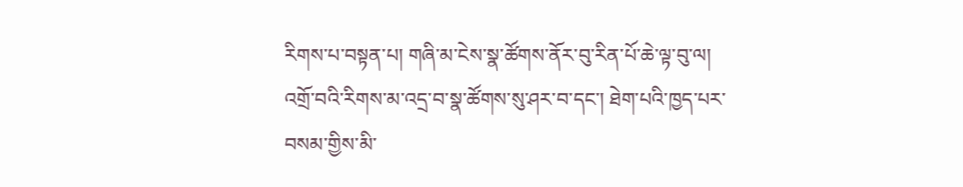རིགས་པ་བསྟན་པ། གཞི་མ་ངེས་སྣ་ཚོགས་ནོར་བུ་རིན་པོ་ཆེ་ལྟ་བུ་ལ། འགྲོ་བའི་རིགས་མ་འདྲ་བ་སྣ་ཚོགས་སུ་ཤར་བ་དང་། ཐེག་པའི་ཁྱད་པར་བསམ་གྱིས་མི་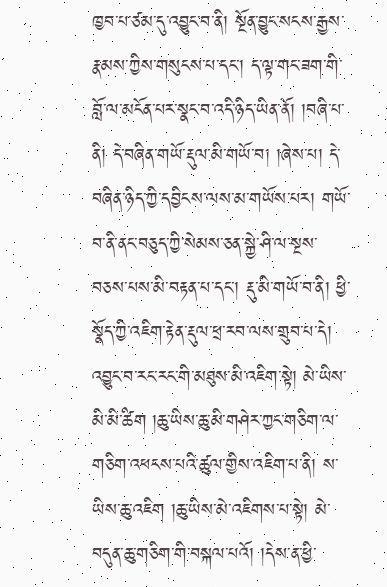ཁྱབ་པ་ཙམ་དུ་འབྱུང་བ་ནི། སྔོན་བྱུང་སངས་རྒྱས་རྣམས་ཀྱིས་གསུངས་པ་དང་། ད་ལྟ་གང་ཟག་གི་བློ་ལ་མངོན་པར་སྣང་བ་འདི་ཉིད་ཡིན་ནོ། །བཞི་པ་ནི། དེ་བཞིན་གཡོ་རྡུལ་མི་གཡོ་བ། །ཞེས་པ། དེ་བཞིན་ཉིད་ཀྱི་དབྱིངས་ལས་མ་གཡོས་པར། གཡོ་བ་ནི་ནང་བཅུད་ཀྱི་སེམས་ཅན་སྐྱེ་ཤི་ལ་སྔས་བཅས་པས་མི་བརྟན་པ་དང་། རྡུ་མི་གཡོ་བ་ནི། ཕྱི་སྣོད་ཀྱི་འཇིག་རྟེན་རྡུལ་ཕྲ་རབ་ལས་གྲུབ་པ་དེ། འབྱུང་བ་རང་རང་གི་མཐུས་མི་འཇིག་སྟེ། མེ་ཡིས་མི་མི་ཚིག །ཆུ་ཡིས་ཆུ་མི་གཤེར་ཀྱང་གཅིག་ལ་གཅིག་འཕངས་པའི་ཚུལ་གྱིས་འཇིག་པ་ནི། ས་ཡིས་ཆུ་འཇིག །ཆུ་ཡིས་མེ་འཇིགས་པ་སྟེ། མེ་བདུན་ཆུ་གཅིག་གི་བསྐལ་པའོ། །དེས་ན་ཕྱི་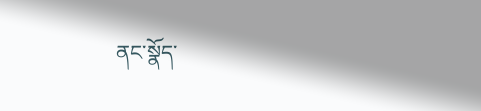ནང་སྣོད་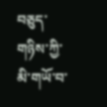བཅུད་གཉིས་ཀྱི་མི་གཡོ་བ་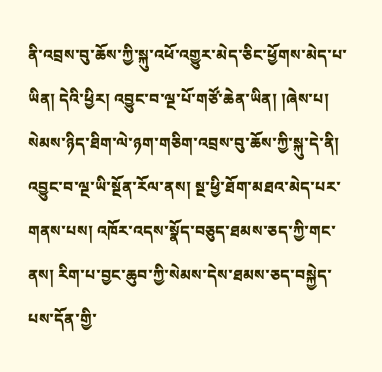ནི་འབྲས་བུ་ཆོས་ཀྱི་སྐུ་འཕོ་འགྱུར་མེད་ཅིང་ཕྱོགས་མེད་པ་ཡིན། དེའི་ཕྱིར། འབྱུང་བ་ལྔ་པོ་གཙོ་ཆེན་ཡིན། །ཞེས་པ། སེམས་ཉིད་ཐིག་ལེ་ཉག་གཅིག་འབྲས་བུ་ཆོས་ཀྱི་སྐུ་དེ་ནི། འབྱུང་བ་ལྔ་ཡི་སྔོན་རོལ་ནས། སྔ་ཕྱི་ཐོག་མཐའ་མེད་པར་གནས་པས། འཁོར་འདས་སྣོད་བཅུད་ཐམས་ཅད་ཀྱི་གང་ནས། རིག་པ་བྱང་ཆུབ་ཀྱི་སེམས་དེས་ཐམས་ཅད་བསྐྱེད་པས་དོན་གྱི་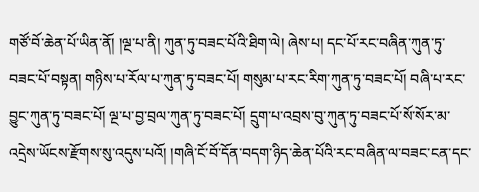གཙོ་བོ་ཆེན་པོ་ཡིན་ནོ། །ལྔ་པ་ནི། ཀུན་ཏུ་བཟང་པོའི་ཐིག་ལེ། ཞེས་པ། དང་པོ་རང་བཞིན་ཀུན་ཏུ་བཟང་པོ་བསྟན། གཉིས་པ་རོལ་པ་ཀུན་ཏུ་བཟང་པོ། གསུམ་པ་རང་རིག་ཀུན་ཏུ་བཟང་པོ། བཞི་པ་རང་བྱུང་ཀུན་ཏུ་བཟང་པོ། ལྔ་པ་བྱ་བྲལ་ཀུན་ཏུ་བཟང་པོ། དྲུག་པ་འབྲས་བུ་ཀུན་ཏུ་བཟང་པོ་སོ་སོར་མ་འདྲེས་ཡོངས་རྫོགས་སུ་འདུས་པའོ། །གཞི་ངོ་བོ་དོན་བདག་ཉིད་ཆེན་པོའི་རང་བཞིན་ལ་བཟང་ངན་དང་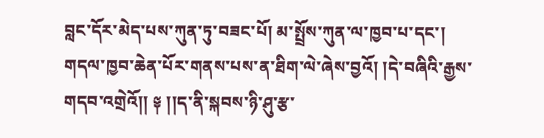བླང་དོར་མེད་པས་ཀུན་ཏུ་བཟང་པོ། མ་སྤྲོས་ཀུན་ལ་ཁྱབ་པ་དང་། གདལ་ཁྱབ་ཆེན་པོར་གནས་པས་ན་ཐིག་ལེ་ཞེས་བྱའོ། །དེ་བཞིའི་རྒྱས་གདབ་འགྲེའོ།། ༈ །།ད་ནི་སྐབས་ཉི་ཤུ་རྩ་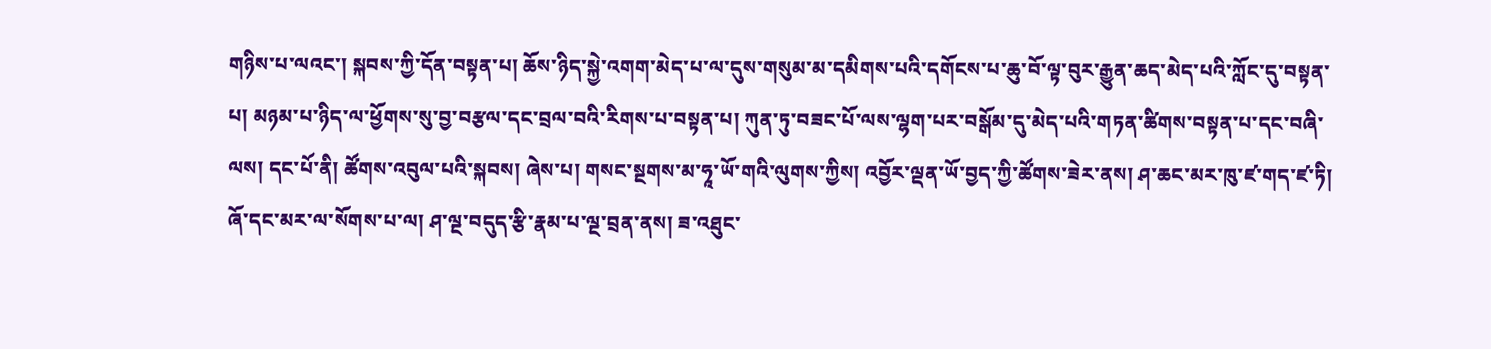གཉིས་པ་ལའང་། སྐབས་ཀྱི་དོན་བསྟན་པ། ཆོས་ཉིད་སྐྱེ་འགག་མེད་པ་ལ་དུས་གསུམ་མ་དམིགས་པའི་དགོངས་པ་ཆུ་བོ་ལྟ་བུར་རྒྱུན་ཆད་མེད་པའི་ཀློང་དུ་བསྟན་པ། མཉམ་པ་ཉིད་ལ་ཕྱོགས་སུ་བྱ་བརྩལ་དང་བྲལ་བའི་རིགས་པ་བསྟན་པ། ཀུན་ཏུ་བཟང་པོ་ལས་ལྷག་པར་བསྒོམ་དུ་མེད་པའི་གཏན་ཚིགས་བསྟན་པ་དང་བཞི་ལས། དང་པོ་ནི། ཚོགས་འབུལ་པའི་སྐབས། ཞེས་པ། གསང་སྔགས་མ་ཧཱ་ཡོ་གའི་ལུགས་ཀྱིས། འབྱོར་ལྡན་ཡོ་བྱད་ཀྱི་ཚོགས་ཟེར་ནས། ཤ་ཆང་མར་ཁུ་ཛ་གད་ཛ་ཏི། ཞོ་དང་མར་ལ་སོགས་པ་ལ། ཤ་ལྔ་བདུད་རྩི་རྣམ་པ་ལྔ་བྲན་ནས། ཟ་འཐུང་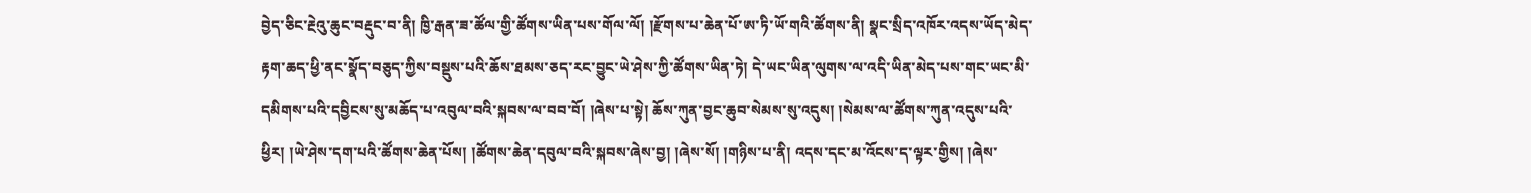བྱེད་ཅིང་རྔེའུ་ཆུང་བརྡུང་བ་ནི། ཁྱི་རྒན་ཟ་ཚོལ་གྱི་ཚོགས་ཡིན་པས་གོལ་ལོ། །རྫོགས་པ་ཆེན་པོ་ཨ་ཏི་ཡོ་གའི་ཚོགས་ནི། སྣང་སྲིད་འཁོར་འདས་ཡོད་མེད་རྟག་ཆད་ཕྱི་ནང་སྣོད་བཅུད་ཀྱིས་བསྡུས་པའི་ཆོས་ཐམས་ཅད་རང་བྱུང་ཡེ་ཤེས་ཀྱི་ཚོགས་ཡིན་ཏེ། དེ་ཡང་ཡིན་ལུགས་ལ་འདི་ཡིན་མེད་པས་གང་ཡང་མི་དམིགས་པའི་དབྱིངས་སུ་མཆོད་པ་འབུལ་བའི་སྐབས་ལ་བབ་བོ། །ཞེས་པ་སྟེ། ཆོས་ཀུན་བྱང་ཆུབ་སེམས་སུ་འདུས། །སེམས་ལ་ཚོགས་ཀུན་འདུས་པའི་ཕྱིར། །ཡེ་ཤེས་དག་པའི་ཚོགས་ཆེན་པོས། །ཚོགས་ཆེན་དབུལ་བའི་སྐབས་ཞེས་བྱ། །ཞེས་སོ། །གཉིས་པ་ནི། འདས་དང་མ་འོངས་ད་ལྟར་གྱིས། །ཞེས་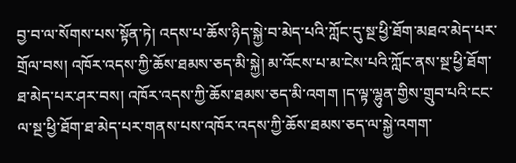བྱ་བ་ལ་སོགས་པས་སྟོན་ཏེ། འདས་པ་ཆོས་ཉིད་སྐྱེ་བ་མེད་པའི་ཀློང་དུ་སྔ་ཕྱི་ཐོག་མཐའ་མེད་པར་གྲོལ་བས། འཁོར་འདས་ཀྱི་ཆོས་ཐམས་ཅད་མི་སྐྱེ། མ་འོངས་པ་མ་ངེས་པའི་ཀློང་ནས་སྔ་ཕྱི་ཐོག་ཐ་མེད་པར་ཤར་བས། འཁོར་འདས་ཀྱི་ཆོས་ཐམས་ཅད་མི་འགག །ད་ལྟ་ལྷུན་གྱིས་གྲུབ་པའི་ངང་ལ་སྔ་ཕྱི་ཐོག་ཐ་མེད་པར་གནས་པས་འཁོར་འདས་ཀྱི་ཆོས་ཐམས་ཅད་ལ་སྐྱེ་འགག་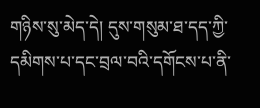གཉིས་སུ་མེད་དེ། དུས་གསུམ་ཐ་དད་ཀྱི་དམིགས་པ་དང་བྲལ་བའི་དགོངས་པ་ནི་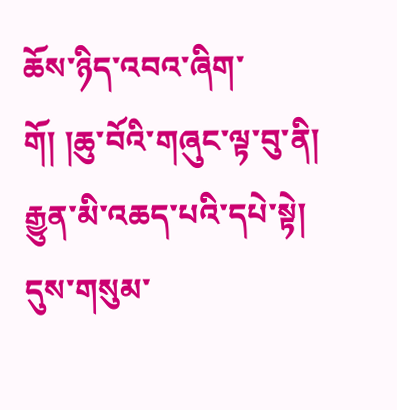ཆོས་ཉིད་འབའ་ཞིག་གོ། །ཆུ་བོའི་གཞུང་ལྟ་བུ་ནི། རྒྱུན་མི་འཆད་པའི་དཔེ་སྟེ། དུས་གསུམ་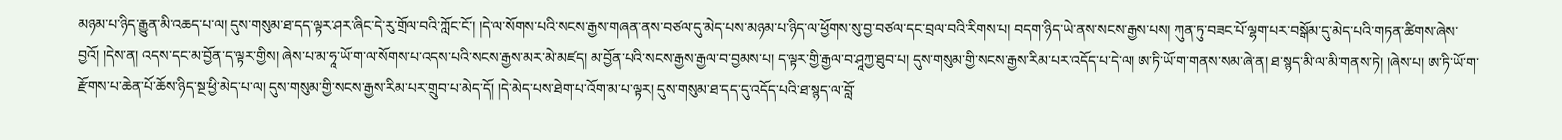མཉམ་པ་ཉིད་རྒྱུན་མི་འཆད་པ་ལ། དུས་གསུམ་ཐ་དད་ལྟར་ཤར་ཞིང་དེ་རུ་གྲོལ་བའི་ཀློང་ངོ་། །དེ་ལ་སོགས་པའི་སངས་རྒྱས་གཞན་ནས་བཙལ་དུ་མེད་པས་མཉམ་པ་ཉིད་ལ་ཕྱོགས་སུ་བྱ་བཙལ་དང་བྲལ་བའི་རིགས་པ། བདག་ཉིད་ཡེ་ནས་སངས་རྒྱས་པས། ཀུན་ཏུ་བཟང་པོ་ལྷག་པར་བསྒོམ་དུ་མེད་པའི་གཏན་ཚིགས་ཞེས་བྱའོ། །དེས་ན། འདས་དང་མ་བྱོན་ད་ལྟར་གྱིས། ཞེས་པ་མ་ཧཱ་ཡོ་ག་ལ་སོགས་པ་འདས་པའི་སངས་རྒྱས་མར་མེ་མཛད། མ་བྱོན་པའི་སངས་རྒྱས་རྒྱལ་བ་བྱམས་པ། ད་ལྟར་གྱི་རྒྱལ་བ་ཤཱཀྱ་ཐུབ་པ། དུས་གསུམ་གྱི་སངས་རྒྱས་རིམ་པར་འདོད་པ་དེ་ལ། ཨ་ཏི་ཡོ་ག་གནས་སམ་ཞེ་ན། ཐ་སྙད་མི་ལ་མི་གནས་ཏེ། །ཞེས་པ། ཨ་ཏི་ཡོ་ག་རྫོགས་པ་ཆེན་པོ་ཆོས་ཉིད་སྔ་ཕྱི་མེད་པ་ལ། དུས་གསུམ་གྱི་སངས་རྒྱས་རིམ་པར་གྲུབ་པ་མེད་དོ། །དེ་མེད་པས་ཐེག་པ་འོག་མ་པ་ལྟར། དུས་གསུམ་ཐ་དད་དུ་འདོད་པའི་ཐ་སྙད་ལ་བློ་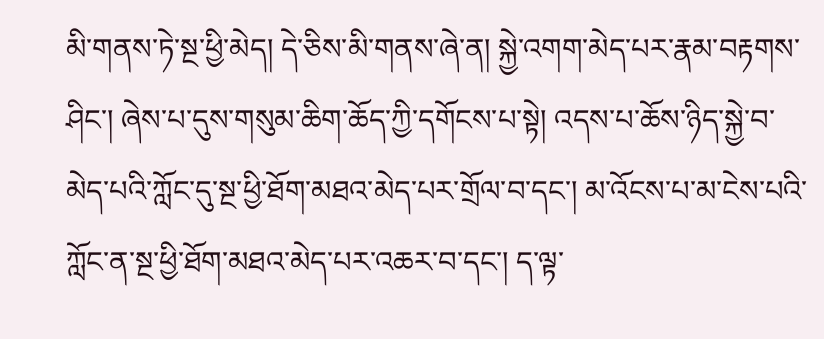མི་གནས་ཏེ་སྔ་ཕྱི་མེད། དེ་ཅིས་མི་གནས་ཞེ་ན། སྐྱེ་འགག་མེད་པར་རྣམ་བརྟགས་ཤིང་། ཞེས་པ་དུས་གསུམ་ཆིག་ཆོད་ཀྱི་དགོངས་པ་སྟེ། འདས་པ་ཆོས་ཉིད་སྐྱེ་བ་མེད་པའི་ཀློང་དུ་སྔ་ཕྱི་ཐོག་མཐའ་མེད་པར་གྲོལ་བ་དང་། མ་འོངས་པ་མ་ངེས་པའི་ཀློང་ན་སྔ་ཕྱི་ཐོག་མཐའ་མེད་པར་འཆར་བ་དང་། ད་ལྟ་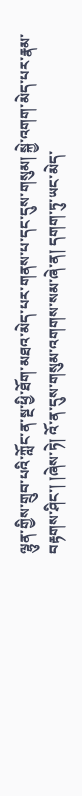ལྷུན་གྱིས་གྲུབ་པའི་ཀློང་ན་སྔ་ཕྱི་ཐོག་མཐའ་མེད་པར་གནས་པ་དང་དུས་གསུམ། སྐྱེ་འགག་མེད་པར་རྣམ་བརྟགས་ཤིང་། །ཞེས་ཏེ། འོ་ན་དུས་གསུམ་འགགས་སམ་ཞེ་ན། དགག་ཏུ་ཡང་མེད་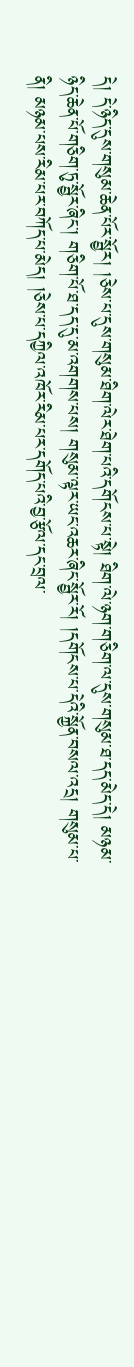དེ། དེ་ཉིད་དུས་གསུམ་ཆེན་པོར་སྦྱོར། །ཅེས་པ་དུས་གསུམ་ཐིག་ལེར་ཐེག་པའི་དགོངས་པ་སྟེ། ཐིག་ལེ་ཉག་གཅིག་ལ་དུས་གསུམ་ཐ་དད་མེད་དེ། མཉམ་ཉིད་ཆེན་པོ་གཅིག་ཏུ་སྦྱོར་ཞིང་། གཅིག་པོ་ཐ་དད་དུ་མ་འགགས་པས། གསུམ་ལྟར་ཡང་འཆར་ཞིང་སྦྱོར་རོ། །དགོངས་པ་དེའི་སྐྱོན་བསལ་འདྲ། གསུམ་པ་ནི། མཉམ་པས་རིམ་པར་བཀོད་པ་མེད། །ཅེས་པ་དཀྱིལ་འཁོར་རིམ་པར་དགོད་པའི་བྱ་རྩོལ་དང་བྲལ་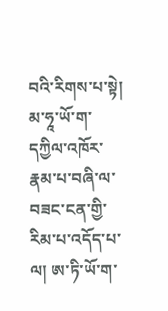བའི་རིགས་པ་སྟེ། མ་ཧཱ་ཡོ་ག་དཀྱིལ་འཁོར་རྣམ་པ་བཞི་ལ་བཟང་ངན་གྱི་རིམ་པ་འདོད་པ་ལ། ཨ་ཏི་ཡོ་ག་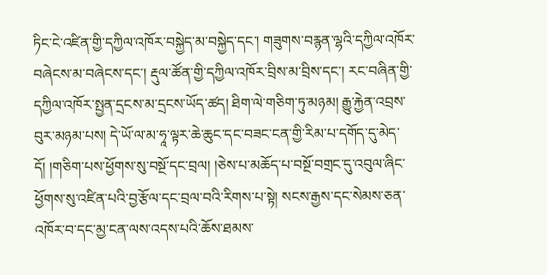ཏིང་ངེ་འཛིན་གྱི་དཀྱིལ་འཁོར་བསྐྱེད་མ་བསྐྱེད་དང་། གཟུགས་བརྙན་ལྷའི་དཀྱིལ་འཁོར་བཞེངས་མ་བཞེངས་དང་། རྡུལ་ཚོན་གྱི་དཀྱིལ་འཁོར་བྲིས་མ་བྲིས་དང་། རང་བཞིན་གྱི་དཀྱིལ་འཁོར་སྤྱན་དྲངས་མ་དྲངས་ཡོད་ཚད། ཐིག་ལེ་གཅིག་ཏུ་མཉམ། རྒྱུ་རྐྱེན་འབྲས་བུར་མཉམ་པས། དེ་ཡོ་ལ་མ་ཧཱ་ལྟར་ཆེ་ཆུང་དང་བཟང་ངན་གྱི་རིམ་པ་དགོད་དུ་མེད་དོ། །གཅིག་པས་ཕྱོགས་སུ་བསྔོ་དང་བྲལ། །ཅེས་པ་མཆོད་པ་བསྔོ་བགྲང་དུ་འབུལ་ཞིང་ཕྱོགས་སུ་འཛིན་པའི་བྱ་རྩོལ་དང་བྲལ་བའི་རིགས་པ་སྟེ། སངས་རྒྱས་དང་སེམས་ཅན་འཁོར་བ་དང་མྱ་ངན་ལས་འདས་པའི་ཆོས་ཐམས་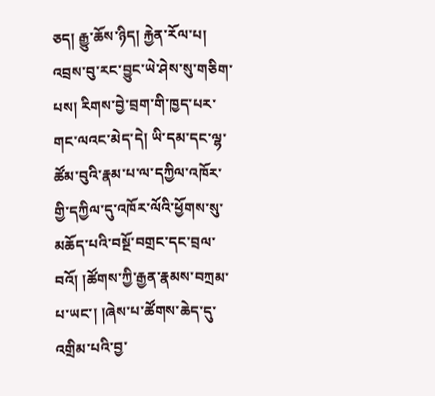ཅད། རྒྱུ་ཆོས་ཉིད། རྐྱེན་རོལ་པ། འབྲས་བུ་རང་བྱུང་ཡེ་ཤེས་སུ་གཅིག་པས། རིགས་བྱེ་བྲག་གི་ཁྱད་པར་གང་ལའང་མེད་དེ། ཡི་དམ་དང་ལྷ་ཚོམ་བུའི་རྣམ་པ་ལ་དཀྱིལ་འཁོར་གྱི་དཀྱིལ་དུ་འཁོར་ལོའི་ཕྱོགས་སུ་མཆོད་པའི་བསྔོ་བགྲང་དང་བྲལ་བའོ། །ཚོགས་ཀྱི་རྒྱན་རྣམས་བཀྲམ་པ་ཡང་། །ཞེས་པ་ཚོགས་ཆེད་དུ་འགྲིམ་པའི་བྱ་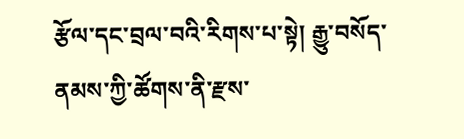རྩོལ་དང་བྲལ་བའི་རིགས་པ་སྟེ། རྒྱུ་བསོད་ནམས་ཀྱི་ཚོགས་ནི་རྫས་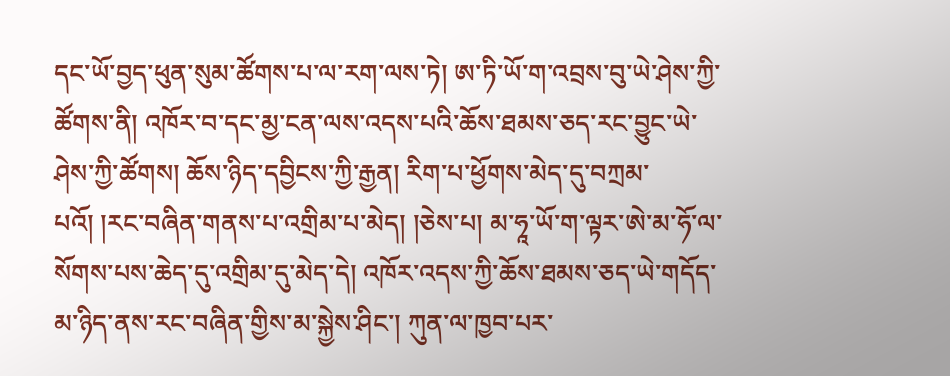དང་ཡོ་བྱད་ཕུན་སུམ་ཚོགས་པ་ལ་རག་ལས་ཏེ། ཨ་ཏི་ཡོ་ག་འབྲས་བུ་ཡེ་ཤེས་ཀྱི་ཚོགས་ནི། འཁོར་བ་དང་མྱ་ངན་ལས་འདས་པའི་ཆོས་ཐམས་ཅད་རང་བྱུང་ཡེ་ཤེས་ཀྱི་ཚོགས། ཆོས་ཉིད་དབྱིངས་ཀྱི་རྒྱན། རིག་པ་ཕྱོགས་མེད་དུ་བཀྲམ་པའོ། །རང་བཞིན་གནས་པ་འགྲིམ་པ་མེད། །ཅེས་པ། མ་ཧཱ་ཡོ་ག་ལྟར་ཨེ་མ་ཧོ་ལ་སོགས་པས་ཆེད་དུ་འགྲིམ་དུ་མེད་དེ། འཁོར་འདས་ཀྱི་ཆོས་ཐམས་ཅད་ཡེ་གདོད་མ་ཉིད་ནས་རང་བཞིན་གྱིས་མ་སྐྱེས་ཤིང་། ཀུན་ལ་ཁྱབ་པར་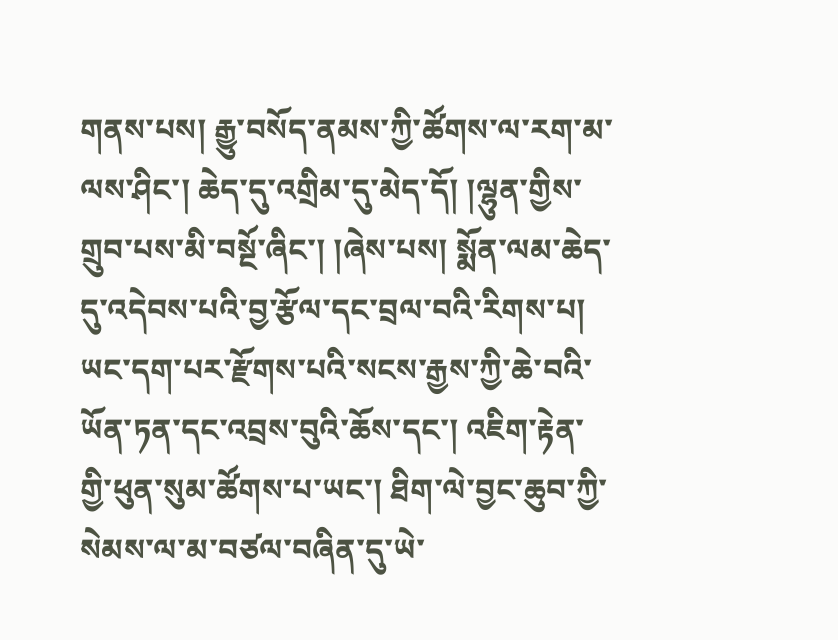གནས་པས། རྒྱུ་བསོད་ནམས་ཀྱི་ཚོགས་ལ་རག་མ་ལས་ཤིང་། ཆེད་དུ་འགྲིམ་དུ་མེད་དོ། །ལྷུན་གྱིས་གྲུབ་པས་མི་བསྔོ་ཞིང་། །ཞེས་པས། སྨོན་ལམ་ཆེད་དུ་འདེབས་པའི་བྱ་རྩོལ་དང་བྲལ་བའི་རིགས་པ། ཡང་དག་པར་རྫོགས་པའི་སངས་རྒྱས་ཀྱི་ཆེ་བའི་ཡོན་ཏན་དང་འབྲས་བུའི་ཆོས་དང་། འཇིག་རྟེན་གྱི་ཕུན་སུམ་ཚོགས་པ་ཡང་། ཐིག་ལེ་བྱང་ཆུབ་ཀྱི་སེམས་ལ་མ་བཙལ་བཞིན་དུ་ཡེ་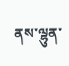ནས་ལྷུན་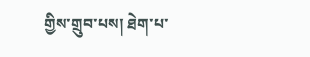གྱིས་གྲུབ་པས། ཐེག་པ་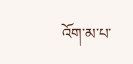འོག་མ་པ་